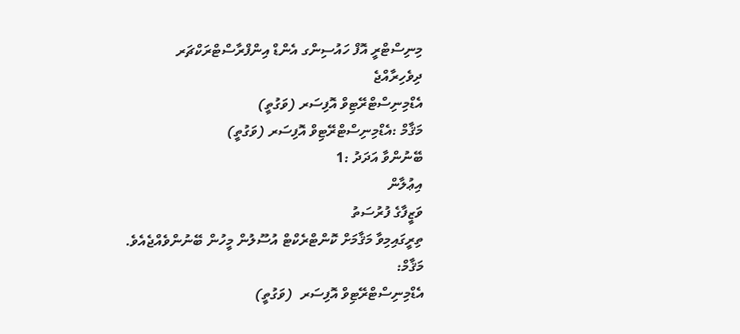މިނިސްޓްރީ އޮފް ހައުސިންގ އެންޑް އިންފްރާސްޓްރަކްޗަރ
ދިވެހިރާއްޖެ
އެޑްމިނިސްޓްރޭޓިވް އޮފިސަރ (ވަގުތީ)
މަޤާމް :އެޑްމިނިސްޓްރޭޓިވް އޮފިސަރ (ވަގުތީ)
ބޭނުންވާ އަދަދު :1
އިޢުލާން
ވަޒީފާގެ ފުރުސަތު
ތިރީގައިމިވާ މަޤާމަށް ކޮންޓްރެކްޓް އުސޫލުން މީހުން ބޭނުންވެއްޖެއެވެ.
މަޤާމް:
އެޑްމިނިސްޓްރޭޓިވް އޮފިސަރ  (ވަގުތީ)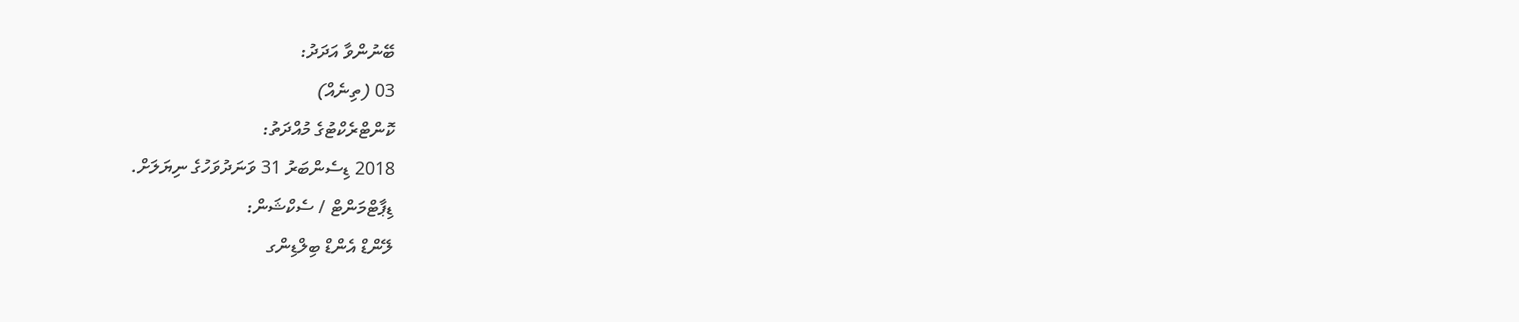ބޭނުންވާ އަދަދު:
03 (ތިނެއް)
ކޮންޓްރެކްޓުގެ މުއްދަތު:
2018 ޑިސެންބަރު 31 ވަނަދުވަހުގެ ނިޔަލަށް.
ޑިޕާޓްމަންޓް / ސެކްޝަން:
ލޭންޑް އެންޑް ބިލްޑިންގ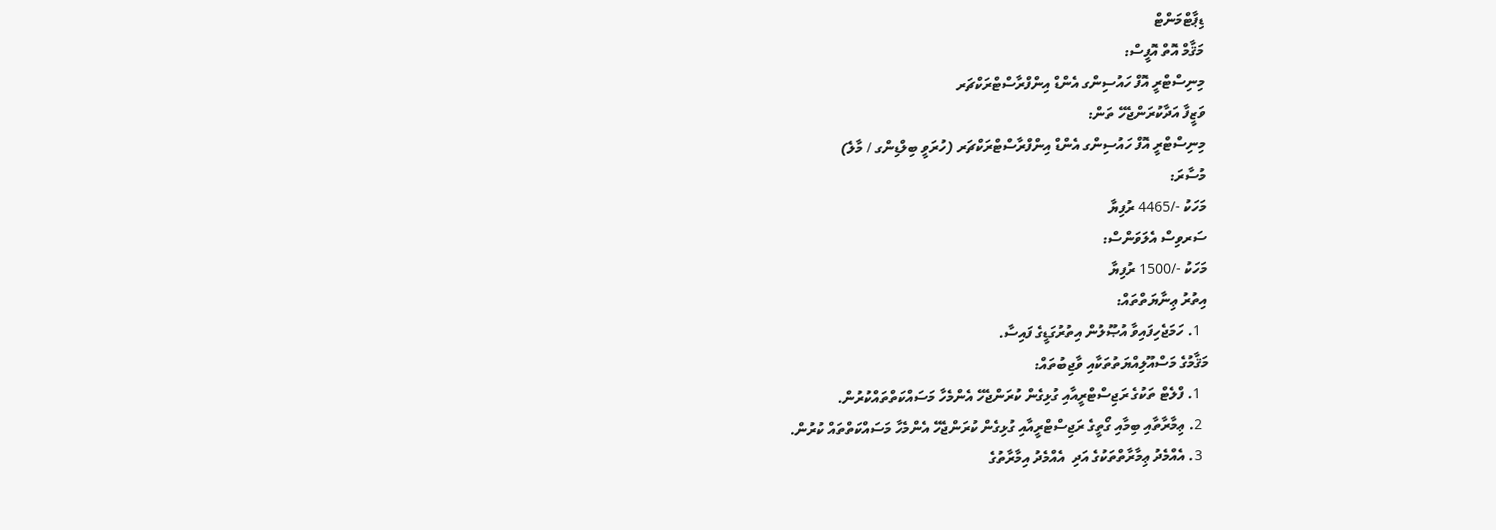ޑިޕާޓްމަންޓް
މަޤާމް އޮތް އޮފީސް:
މިނިސްޓްރީ އޮފް ހައުސިންގ އެންޑް އިންފްރާސްޓްރަކްޗަރ
ވަޒީފާ އަދާކުރަންޖެހޭ ތަން:
މިނިސްޓްރީ އޮފް ހައުސިންގ އެންޑް އިންފްރާސްޓްރަކްޗަރ (ހުރަވީ ބިލްޑިންގ / މާލެ)
މުސާރަ:
މަހަކު -/4465 ރުފިޔާ
ސަރވިސް އެލަވަންސް:
މަހަކު -/1500 ރުފިޔާ
އިތުރު ޢިނާޔަތްތައް:
  1. ހަމަޖެހިފައިވާ އުޞޫލުން އިތުރުގަޑީގެ ފައިސާ.
މަޤާމުގެ މަސްއޫލިއްޔަތުތަކާއި ވާޖިބުތައް:
  1. ފްލެޓް ތަކުގެ ރަޖިސްޓްރީއާއި ގުޅިގެން ކުރަންޖެހޭ އެންމެހާ މަސައްކަތްތައްކުރުން.
  2. ޢިމާރާތާއި ބިމާއި ގޯތީގެ ރަޖިސްޓްރީއާއި ގުޅިގެން ކުރަންޖެހޭ އެންމެހާ މަސައްކަތްތައް ކުރުން.
  3. އެއްމެދު ޢިމާރާތްތަކުގެ އަދި  އެއްމެދު އިމާރާތުގެ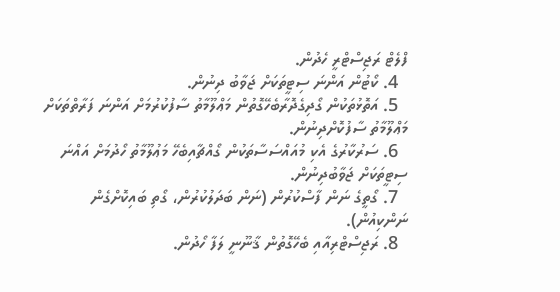ފްލެޓް ރަޖިސްޓްރީ ހެދުން.
  4. ކޯޓުން އަންނަ ސިޓީތަކަށް ޖަވާބު ދިނުން.
  5. އަތޮޅުތަކުން ގޯދިގެދޮރާބެހޭގޮތުން މަޢްލޫމާތު ސާފުކުރުމަށް އަންނަ ފަރާތްތަކަށް މަޢްލޫމާތު ސާފުކޮށްދިނުން.
  6. ސަރުކާރުގެ އެކި މުއައްސަސާތަކުން ގޯއްޗާއިބެހޭ މަޢުލޫމާތު ހޯދުމަށް އައްނަ ސިޓީތަކަށް ޖަވާބުދިނުން.
  7. ގޯތީގެ ނަން ފާސްކުރުން (ނަން ބަދަލުކުރުން، ގޯތި ބައިކޮށްގެން ނަންކިއުން).
  8. ރަޖިސްޓްރިއާއި ބެހޭގޮތުން ޤާނޫނީ ލަފާ ހޯދުން.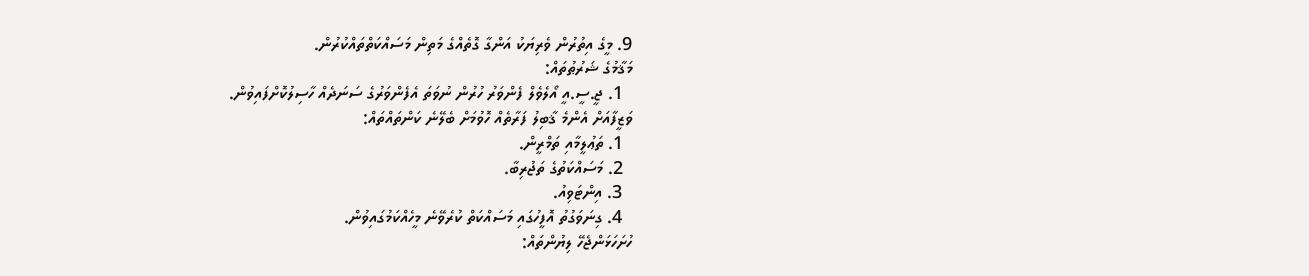9. މީގެ އިތުރުން ވެރިޔަކު އަންގާ ގޮތެއްގެ މަތިން މަސައްކަތްތައްކުރުން.
މަޤާމުގެ ޝަރުޠުތައް:
  1. ޖީ.ސީ.އީ އޯލެވެލް ފެންވަރު ހުރުން ނުވަތަ އެފެންވަރުގެ ސަނަދެއް ހާސިލުކޮށްފައިވުން.
ވަޒީފާއަށް އެންމެ ޤާބިލު ފަރާތެއް ހޮވުމަށް ބެލޭނެ ކަންތައްތައް:
  1. ތަޢުލީމާއި ތަމްރީން.
  2. މަސައްކަތުގެ ތަޖުރިބާ.
  3. އިންޓަވިއު.
  4. ގިނަވަގުތު އޮފީހުގައި މަސައްކަތް ކުރެވޭނެ މީހެއްކަމުގައިވުން.
ހުށަހަޅަންޖެހޭ ލިޔުންތައް: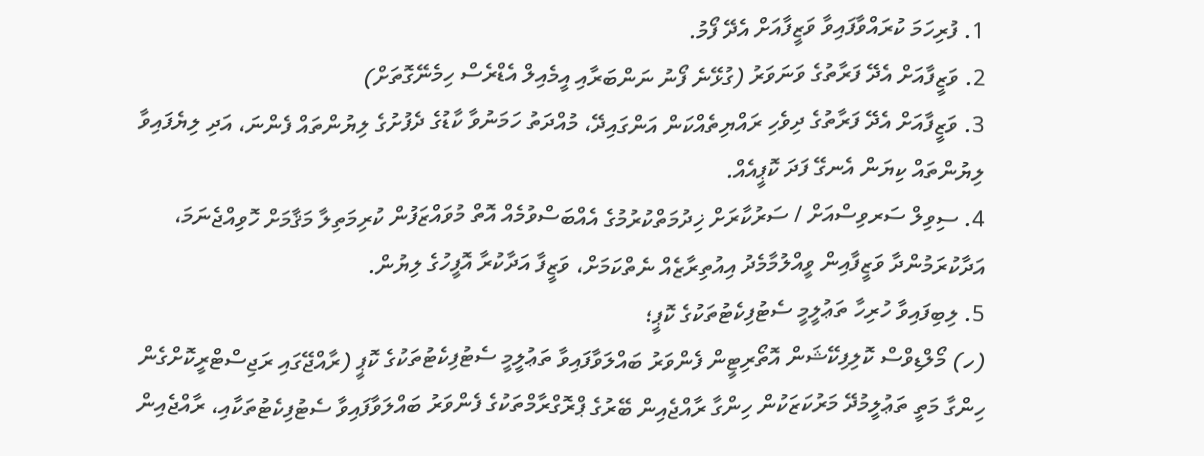1. ފުރިހަމަ ކުރައްވާފައިވާ ވަޒީފާއަށް އެދޭ ފޯމު.
2. ވަޒީފާއަށް އެދޭ ފަރާތުގެ ވަނަވަރު (ގުޅޭނެ ފޯނު ނަންބަރާއި އީމެއިލް އެޑްރެސް ހިމެނޭގޮތަށް)
3. ވަޒީފާއަށް އެދޭ ފަރާތުގެ ދިވެހި ރައްޔިތެއްކަން އަންގައިދޭ، މުއްދަތު ހަމަނުވާ ކާޑުގެ ދެފުށުގެ ލިޔުންތައް ފެންނަ، އަދި ލިޔެފައިވާ ލިޔުންތައް ކިޔަން އެނގޭ ފަދަ ކޮޕީއެއް.
4. ސިވިލް ސަރވިސްއަށް / ސަރުކާރަށް ޚިދުމަތްކުރުމުގެ އެއްބަސްވުމެއް އޮތް މުވައްޒަފުން ކުރިމަތިލާ މަޤާމަށް ހޮވިއްޖެނަމަ، އަދާކުރަމުންދާ ވަޒީފާއިން ވީއްލުމާމެދު އިއުތިރާޒެއް ނެތްކަމަށް، ވަޒީފާ އަދާކުރާ އޮފީހުގެ ލިޔުން.
5. ލިބިފައިވާ ހުރިހާ ތަޢުލީމީ ސެޓުފިކެޓުތަކުގެ ކޮޕީ؛
(ހ) މޯލްޑިވްސް ކޮލިފިކޭޝަން އޮތޯރިޓީން ފެންވަރު ބައްލަވާފައިވާ ތަޢުލީމީ ސެޓުފިކެޓުތަކުގެ ކޮޕީ (ރާއްޖޭގައި ރަޖިސްޓްރީކޮށްގެން ހިންގާ މަތީ ތަޢުލީމުދޭ މަރުކަޒަކުން ހިންގާ ރާއްޖެއިން ބޭރުގެ ޕްރޮގްރާމްތަކުގެ ފެންވަރު ބައްލަވާފައިވާ ސެޓުފިކެޓުތަކާއި، ރާއްޖެއިން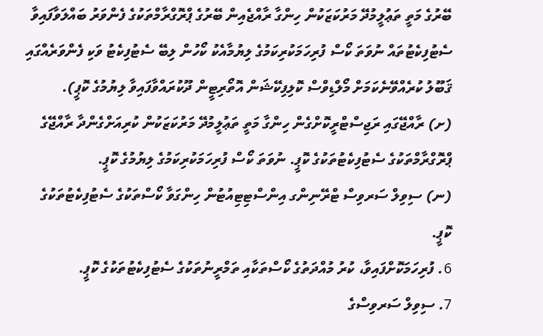ބޭރުގެ މަތީ ތަޢުލީމުދޭ މަރުކަޒަކުން ހިންގާ ރާއްޖެއިން ބޭރުގެ ޕްރޮގްރާމްތަކުގެ ފެންވަރު ބައްލަވާފައިވާ ސެޓުފިކެޓުތައް ނުވަތަ ކޯސް ފުރިހަމަކުރިކަމުގެ ލިޔުމާއެކު ކޯހުން ލިބޭ ސެޓުފިކެޓު ވަކި ފެންވަރެއްގައި ޤަބޫލު ކުރެއްވޭނެކަމަށް މޯލްޑިވްސް ކޮލިފިކޭޝަން އޮތޯރިޓީން ދޫކުރައްވާފައިވާ ލިޔުމުގެ ކޮޕީ).
(ށ) ރާއްޖޭގައި ރަޖިސްޓްރީކޮށްގެން ހިންގާ މަތީ ތަޢުލީމުދޭ މަރުކަޒަކުން ކުރިއަށްގެންދާ ރާއްޖޭގެ ޕްރޮގްރާމްތަކުގެ ސެޓުފިކެޓުތަކުގެ ކޮޕީ. ނުވަތަ ކޯސް ފުރިހަމަކުރިކަމުގެ ލިޔުމުގެ ކޮޕީ.
(ނ) ސިވިލް ސަރވިސް ޓްރޭނިންގ އިންސްޓިޓިއުޓުން ހިންގަވާ ކޯސްތަކުގެ ސެޓުފިކެޓުތަކުގެ ކޮޕީ.
6. ފުރިހަމަކޮށްފައިވާ، ކުރު މުއްދަތުގެ ކޯސްތަކާއި ތަމްރީނުތަކުގެ ސެޓުފިކެޓުތަކުގެ ކޮޕީ.
7. ސިވިލް ސަރވިސްގެ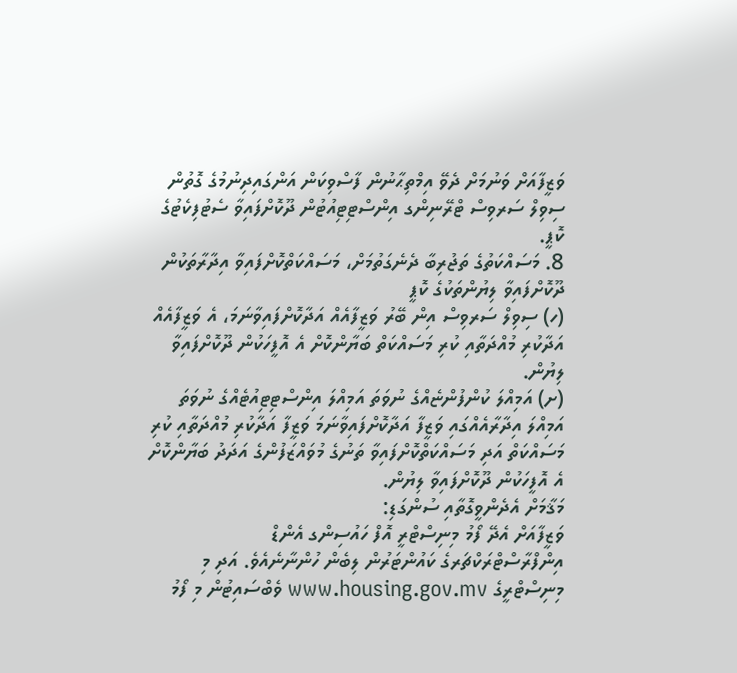ވަޒީފާއަށް ވަނުމަށް ދެވޭ އިމްތިޙާނުން ފާސްވިކަން އަންގައިދިނުމުގެ ގޮތުން ސިވިލް ސަރވިސް ޓްރޭނިންގ އިންސްޓިޓިއުޓުން ދޫކޮށްފައިވާ ސެޓުފިކެޓުގެ ކޮޕީ.
8. މަސައްކަތުގެ ތަޖުރިބާ ދެނެގަތުމަށް، މަސައްކަތްކޮށްފައިވާ އިދާރާތަކުން ދޫކޮށްފައިވާ ލިޔުންތަކުގެ ކޮޕީ
(ހ) ސިވިލް ސަރވިސް އިން ބޭރު ވަޒީފާއެއް އަދާކޮށްފައިވާނަމަ، އެ ވަޒީފާއެއް އަދާކުރި މުއްދަތާއި ކުރި މަސައްކަތް ބަޔާންކޮށް އެ އޮފީހަކުން ދޫކޮށްފައިވާ ލިޔުން.
(ށ) އަމިއްލަ ކުންފުންޏެއްގެ ނުވަތަ އަމިއްލަ އިންސްޓިޓިއުޓެއްގެ ނުވަތަ އަމިއްލަ އިދާރާއެއްގައި ވަޒީފާ އަދާކޮށްފައިވާނަމަ ވަޒީފާ އަދާކުރި މުއްދަތާއި ކުރި މަސައްކަތް އަދި މަސައްކަތްކޮށްފައިވާ ތަނުގެ މުވައްޒަފުންގެ އަދަދު ބަޔާންކޮށް އެ އޮފީހަކުން ދޫކޮށްފައިވާ ލިޔުން.
މަޤާމަށް އެދެންވީގޮތާއި ސުންގަޑި:
ވަޒީފާއަށް އެދޭ ފޯމު މިނިސްޓްރީ އޮފް ހައުސިންގ އެންޑް އިންފްރާސްޓްރަކްޗަރގެ ކައުންޓަރުން ލިބެން ހުންނާނެއެވެ. އަދި މި މިނިސްޓްރީގެ www.housing.gov.mv ވެބްސައިޓުން މި ފޯމު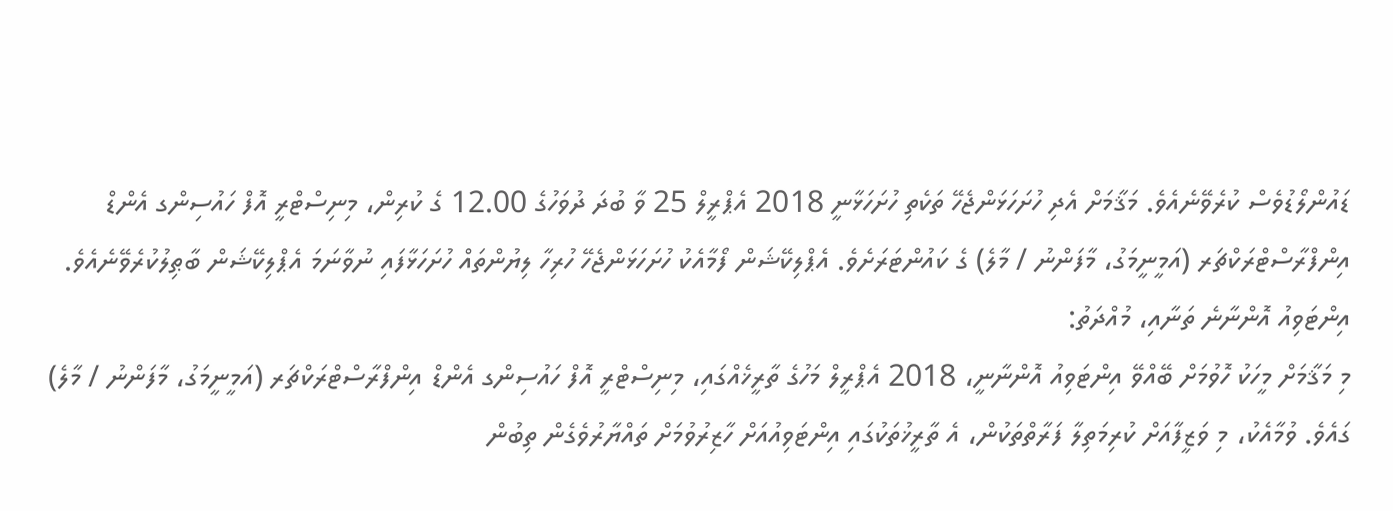ޑައުންލޯޑުވެސް ކުރެވޭނެއެވެ. މަޤާމަށް އެދި ހުށަހަޅަންޖެހޭ ތަކެތި ހުށަހަޅާނީ 2018 އެޕްރީލް 25 ވާ ބުދަ ދުވަހުގެ 12.00 ގެ ކުރިން، މިނިސްޓްރީ އޮފް ހައުސިންގ އެންޑް އިންފްރާސްޓްރަކްޗަރ (އަމީނީމަގު، މާފަންނު / މާލެ) ގެ ކައުންޓަރަށެވެ. އެޕްލިކޭޝަން ފޯމާއެކު ހުށަހަޅަންޖެހޭ ހުރިހާ ލިޔުންތައް ހުށަހަޅާފައި ނުވާނަމަ އެޕްލިކޭޝަން ބާޠިލުކުރެވޭނެއެވެ.
އިންޓަވިއު އޮންނާނެ ތަނާއި، މުއްދަތު:
މި މަޤާމަށް މީހަކު ހޮވުމަށް ބޭއްވޭ އިންޓަވިއު އޮންނާނީ، 2018 އެޕްރީލް މަހުގެ ތާރީޚެއްގައި، މިނިސްޓްރީ އޮފް ހައުސިންގ އެންޑް އިންފްރާސްޓްރަކްޗަރ (އަމީނީމަގު، މާފަންނު / މާލެ) ގައެވެ. ވުމާއެކު، މި ވަޒީފާއަށް ކުރިމަތިލާ ފަރާތްތަކުން، އެ ތާރީޚުތަކުގައި އިންޓަވިއުއަށް ހާޒިރުވުމަށް ތައްޔާރުވެގެން ތިބުން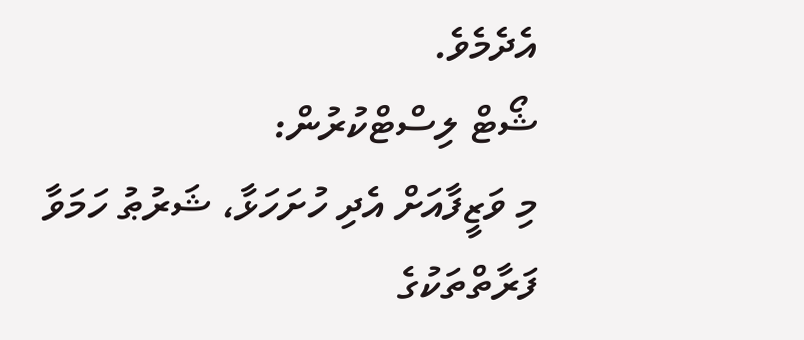އެދެމެވެ.
ޝޯޓް ލިސްޓްކުރުން:
މި ވަޒީފާއަށް އެދި ހުށަހަޅާ، ޝަރުޠު ހަމަވާ ފަރާތްތަކުގެ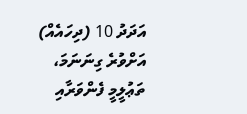އަދަދު 10 (ދިހައެއް) އަށްވުރެ ގިނަނަމަ، ތަޢުލީމީ ފެންވަރާއި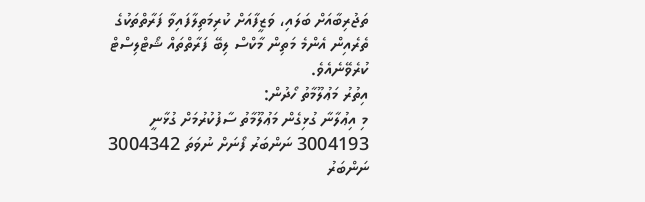ތަޖުރިބާއަށް ބަލައި، ވަޒީފާއަށް ކުރިމަތިލާފައިވާ ފަރާތްތަކުގެ ތެރެއިން އެންމެ މަތިން މާކްސް ލިބޭ ފަރާތްތައް ޝޯޓްލިސްޓް ކުރެވޭނެއެވެ.
އިތުރު މަޢުލޫމާތު ހޯދުން:
މި އިޢުލާނާ ގުޅިގެން މަޢުލޫމާތު ސާފުކުރުމަށް ގުޅާނީ 3004193 ނަންބަރު ފޯނަށް ނުވަތަ 3004342 ނަންބަރު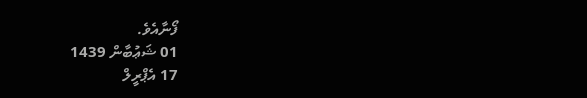ފޯނާއެވެ.
01 ޝަޢުބާން 1439
17 އެޕްރީލް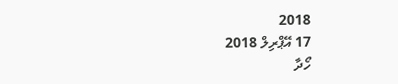2018
17 އޭޕްރިލް 2018
ހޯދާ